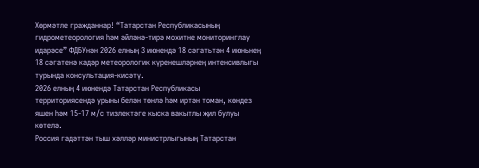Хөрмәтле гражданнар! “Татарстан Республикасының гидрометеорология һәм әйләнә-тирә мохитне мониторинглау идарәсе” ФДБУнән 2026 елның 3 июнендә 18 сәгатьтән 4 июньнең 18 сәгатенә кадәр метеорологик күренешләрнең интенсивлыгы турында консультация-кисәтү.
2026 елның 4 июнендә Татарстан Республикасы территориясендә урыны белән төнлә һәм иртән томан, көндез яшен һәм 15-17 м/с тизлектәге кыска вакытлы җил булуы көтелә.
Россия гадәттән тыш хәлләр министрлыгының Татарстан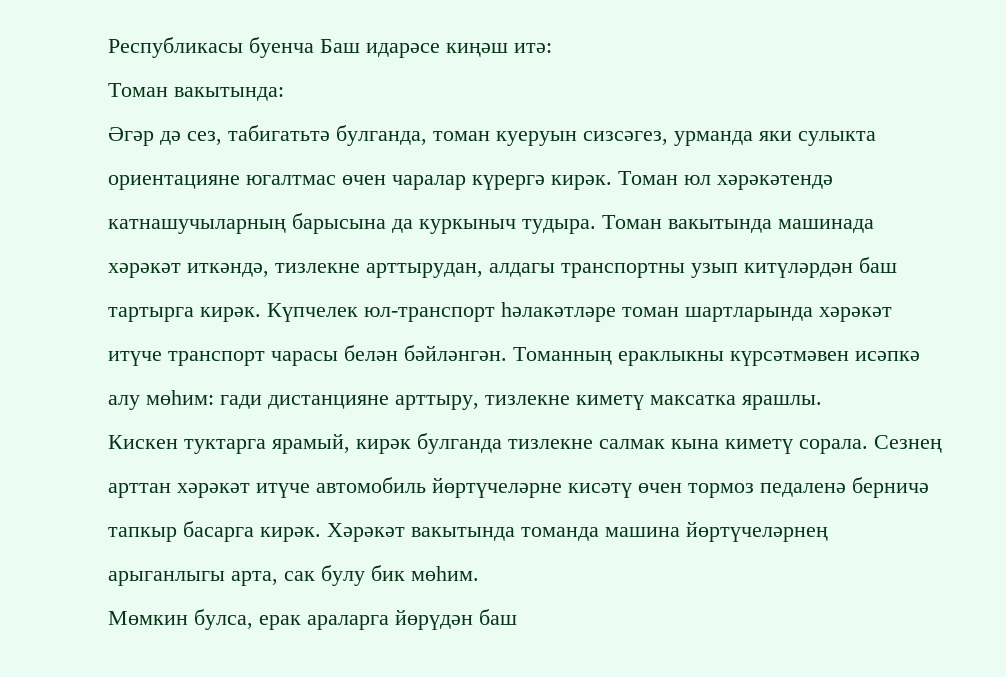Республикасы буенча Баш идарәсе киңәш итә:
Томан вакытында:
Әгәр дә сез, табигатьтә булганда, томан куеруын сизсәгез, урманда яки сулыкта ориентацияне югалтмас өчен чаралар күрергә кирәк. Томан юл хәрәкәтендә катнашучыларның барысына да куркыныч тудыра. Томан вакытында машинада хәрәкәт иткәндә, тизлекне арттырудан, алдагы транспортны узып китүләрдән баш тартырга кирәк. Күпчелек юл-транспорт һәлакәтләре томан шартларында хәрәкәт итүче транспорт чарасы белән бәйләнгән. Томанның ераклыкны күрсәтмәвен исәпкә алу мөһим: гади дистанцияне арттыру, тизлекне киметү максатка ярашлы.
Кискен туктарга ярамый, кирәк булганда тизлекне салмак кына киметү сорала. Сезнең арттан хәрәкәт итүче автомобиль йөртүчеләрне кисәтү өчен тормоз педаленә берничә тапкыр басарга кирәк. Хәрәкәт вакытында томанда машина йөртүчеләрнең арыганлыгы арта, сак булу бик мөһим.
Мөмкин булса, ерак араларга йөрүдән баш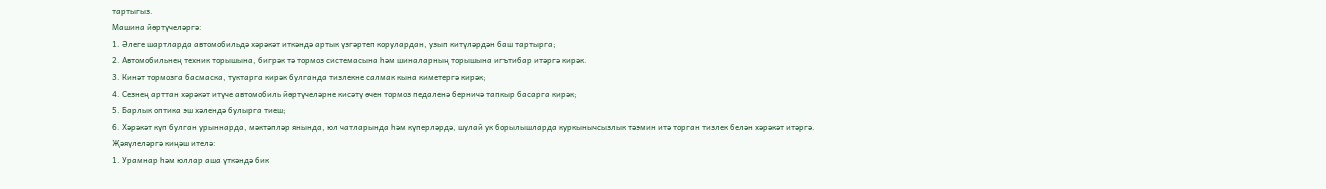тартыгыз.
Машина йөртүчеләргә:
1. Әлеге шартларда автомобильдә хәрәкәт иткәндә артык үзгәртеп корулардан, узып китүләрдән баш тартырга;
2. Автомобильнең техник торышына, бигрәк тә тормоз системасына һәм шиналарның торышына игътибар итәргә кирәк.
3. Кинәт тормозга басмаска, туктарга кирәк булганда тизлекне салмак кына киметергә кирәк;
4. Сезнең арттан хәрәкәт итүче автомобиль йөртүчеләрне кисәтү өчен тормоз педаленә берничә тапкыр басарга кирәк;
5. Барлык оптика эш хәлендә булырга тиеш;
6. Хәрәкәт күп булган урыннарда, мәктәпләр янында, юл чатларында һәм күперләрдә, шулай ук борылышларда куркынычсызлык тәэмин итә торган тизлек белән хәрәкәт итәргә.
Җәяүлеләргә киңәш ителә:
1. Урамнар һәм юллар аша үткәндә бик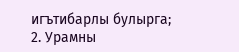игътибарлы булырга;
2. Урамны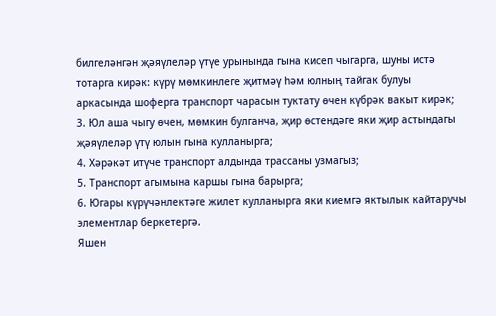билгеләнгән җәяүлеләр үтүе урынында гына кисеп чыгарга, шуны истә тотарга кирәк: күрү мөмкинлеге җитмәү һәм юлның тайгак булуы аркасында шоферга транспорт чарасын туктату өчен күбрәк вакыт кирәк;
3. Юл аша чыгу өчен, мөмкин булганча, җир өстендәге яки җир астындагы җәяүлеләр үтү юлын гына кулланырга;
4. Хәрәкәт итүче транспорт алдында трассаны узмагыз;
5. Транспорт агымына каршы гына барырга;
6. Югары күрүчәнлектәге жилет кулланырга яки киемгә яктылык кайтаручы элементлар беркетергә.
Яшен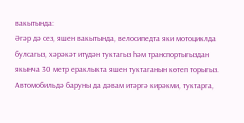вакытында:
Әгәр дә сез, яшен вакытында, велосипедта яки мотоциклда булсагыз, хәрәкәт итүдән туктагыз һәм транспортыгыздан якынча 30 метр ераклыкта яшен туктаганын көтеп торыгыз. Автомобильдә баруны да дәвам итәргә кирәкми, туктарга,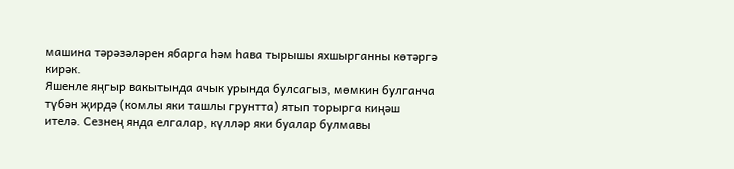машина тәрәзәләрен ябарга һәм һава тырышы яхшырганны көтәргә кирәк.
Яшенле яңгыр вакытында ачык урында булсагыз, мөмкин булганча түбән җирдә (комлы яки ташлы грунтта) ятып торырга киңәш ителә. Сезнең янда елгалар, күлләр яки буалар булмавы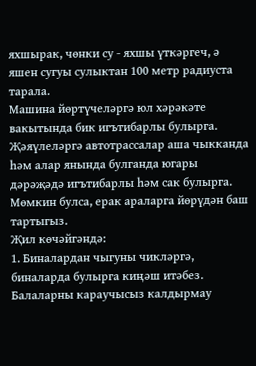яхшырак, чөнки су - яхшы үткәргеч, ә яшен сугуы сулыктан 100 метр радиуста тарала.
Машина йөртүчеләргә юл хәрәкәте вакытында бик игътибарлы булырга.
Җәяүлеләргә автотрассалар аша чыкканда һәм алар янында булганда югары дәрәҗәдә игътибарлы һәм сак булырга.
Мөмкин булса, ерак араларга йөрүдән баш тартыгыз.
Җил көчәйгәндә:
1. Биналардан чыгуны чикләргә, биналарда булырга киңәш итәбез. Балаларны караучысыз калдырмау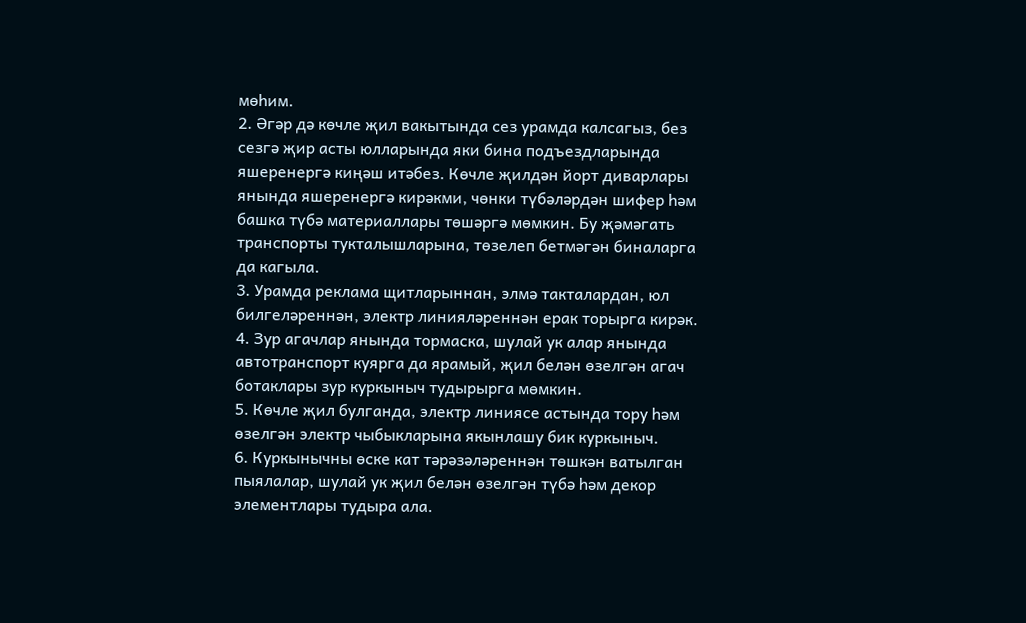мөһим.
2. Әгәр дә көчле җил вакытында сез урамда калсагыз, без сезгә җир асты юлларында яки бина подъездларында яшеренергә киңәш итәбез. Көчле җилдән йорт диварлары янында яшеренергә кирәкми, чөнки түбәләрдән шифер һәм башка түбә материаллары төшәргә мөмкин. Бу җәмәгать транспорты тукталышларына, төзелеп бетмәгән биналарга да кагыла.
3. Урамда реклама щитларыннан, элмә такталардан, юл билгеләреннән, электр линияләреннән ерак торырга кирәк.
4. Зур агачлар янында тормаска, шулай ук алар янында автотранспорт куярга да ярамый, җил белән өзелгән агач ботаклары зур куркыныч тудырырга мөмкин.
5. Көчле җил булганда, электр линиясе астында тору һәм өзелгән электр чыбыкларына якынлашу бик куркыныч.
6. Куркынычны өске кат тәрәзәләреннән төшкән ватылган пыялалар, шулай ук җил белән өзелгән түбә һәм декор элементлары тудыра ала.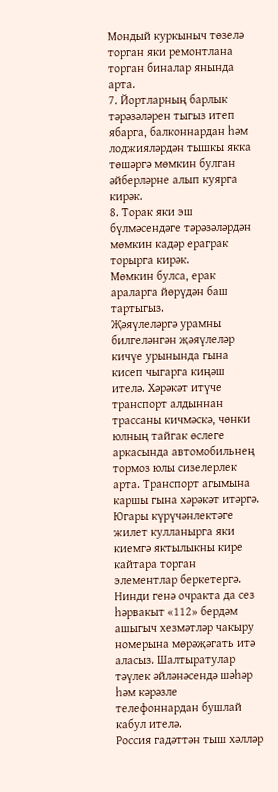Мондый куркыныч төзелә торган яки ремонтлана торган биналар янында арта.
7. Йортларның барлык тәрәзәләрен тыгыз итеп ябарга, балконнардан һәм лоджияләрдән тышкы якка төшәргә мөмкин булган әйберләрне алып куярга кирәк.
8. Торак яки эш бүлмәсендәге тәрәзәләрдән мөмкин кадәр ераграк торырга кирәк.
Мөмкин булса, ерак араларга йөрүдән баш тартыгыз.
Җәяүлеләргә урамны билгеләнгән җәяүлеләр кичүе урынында гына кисеп чыгарга киңәш ителә. Хәрәкәт итүче транспорт алдыннан трассаны кичмәскә, чөнки юлның тайгак өслеге аркасында автомобильнең тормоз юлы сизелерлек арта. Транспорт агымына каршы гына хәрәкәт итәргә. Югары күрүчәнлектәге жилет кулланырга яки киемгә яктылыкны кире кайтара торган элементлар беркетергә.
Нинди генә очракта да сез һәрвакыт «112» бердәм ашыгыч хезмәтләр чакыру номерына мөрәҗәгать итә аласыз. Шалтыратулар тәүлек әйләнәсендә шәһәр һәм кәрәзле телефоннардан бушлай кабул ителә.
Россия гадәттән тыш хәлләр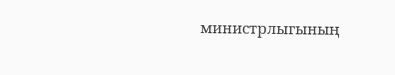министрлыгының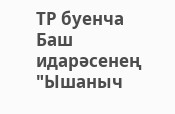ТР буенча Баш идарәсенең "Ышаныч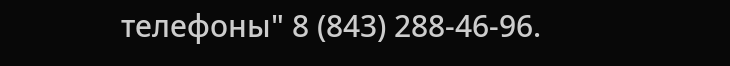телефоны" 8 (843) 288-46-96.